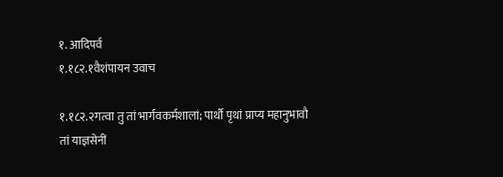१. आदिपर्व
१.१८२.१वैशंपायन उवाच

१.१८२.२गत्वा तु तां भार्गवकर्मशालां; पार्थौ पृथां प्राप्य महानुभावौ
तां याज्ञसेनीं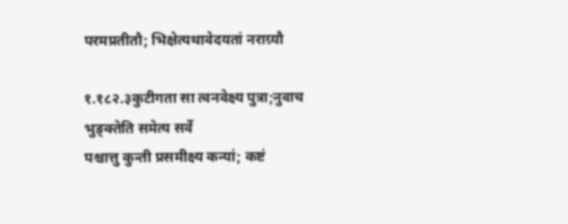परमप्रतीतौ; भिक्षेत्यथावेदयतां नराग्र्यौ

१.१८२.३कुटीगता सा त्वनवेक्ष्य पुत्रा;नुवाच भुङ्क्तेति समेत्य सर्वे
पश्चात्तु कुन्ती प्रसमीक्ष्य कन्यां; कष्टं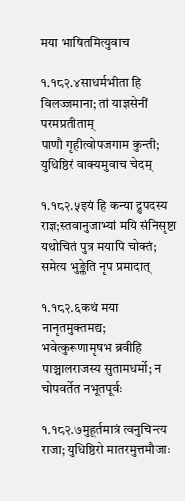मया भाषितमित्युवाच

१.१८२.४साधर्मभीता हि विलज्जमाना; तां याज्ञसेनीं परमप्रतीताम्
पाणौ गृहीत्वोपजगाम कुन्ती; युधिष्ठिरं वाक्यमुवाच चेदम्

१.१८२.५इयं हि कन्या द्रुपदस्य राज्ञ;स्तवानुजाभ्यां मयि संनिसृष्टा
यथोचितं पुत्र मयापि चोक्तं; समेत्य भुङ्क्तेति नृप प्रमादात्

१.१८२.६कथं मया नानृतमुक्तमद्य; भवेत्कुरूणामृषभ ब्रवीहि
पाञ्चालराजस्य सुतामधर्मो; न चोपवर्तेत नभूतपूर्वः

१.१८२.७मुहूर्तमात्रं त्वनुचिन्त्य राजा; युधिष्ठिरो मातरमुत्तमौजाः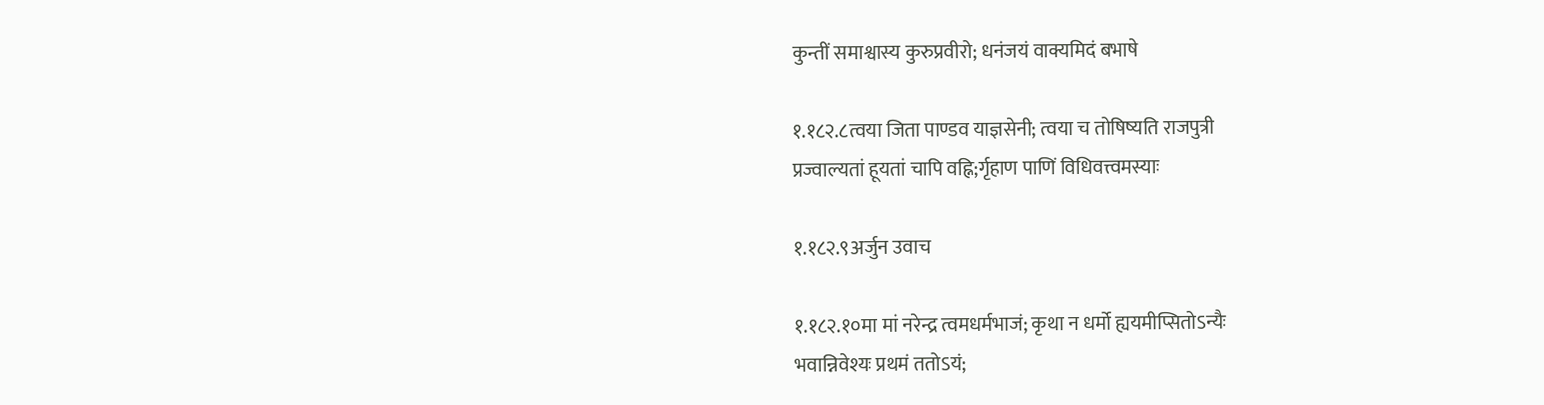कुन्तीं समाश्वास्य कुरुप्रवीरो; धनंजयं वाक्यमिदं बभाषे

१.१८२.८त्वया जिता पाण्डव याज्ञसेनी; त्वया च तोषिष्यति राजपुत्री
प्रज्वाल्यतां हूयतां चापि वह्नि;र्गृहाण पाणिं विधिवत्त्वमस्याः

१.१८२.९अर्जुन उवाच

१.१८२.१०मा मां नरेन्द्र त्वमधर्मभाजं; कृथा न धर्मो ह्ययमीप्सितोऽन्यैः
भवान्निवेश्यः प्रथमं ततोऽयं;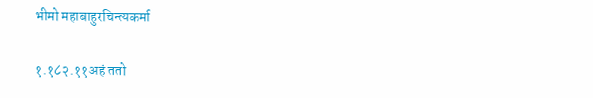भीमो महाबाहुरचिन्त्यकर्मा

१.१८२.११अहं ततो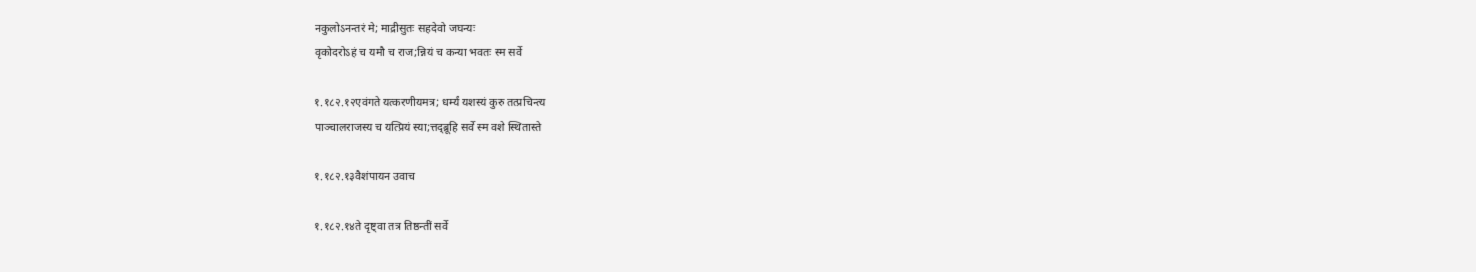नकुलोऽनन्तरं मे; माद्रीसुतः सहदेवो जघन्यः
वृकोदरोऽहं च यमौ च राज;न्नियं च कन्या भवतः स्म सर्वे

१.१८२.१२एवंगते यत्करणीयमत्र; धर्म्यं यशस्यं कुरु तत्प्रचिन्त्य
पाञ्चालराजस्य च यत्प्रियं स्या;त्तद्ब्रूहि सर्वे स्म वशे स्थितास्ते

१.१८२.१३वैशंपायन उवाच

१.१८२.१४ते दृष्ट्वा तत्र तिष्ठन्तीं सर्वे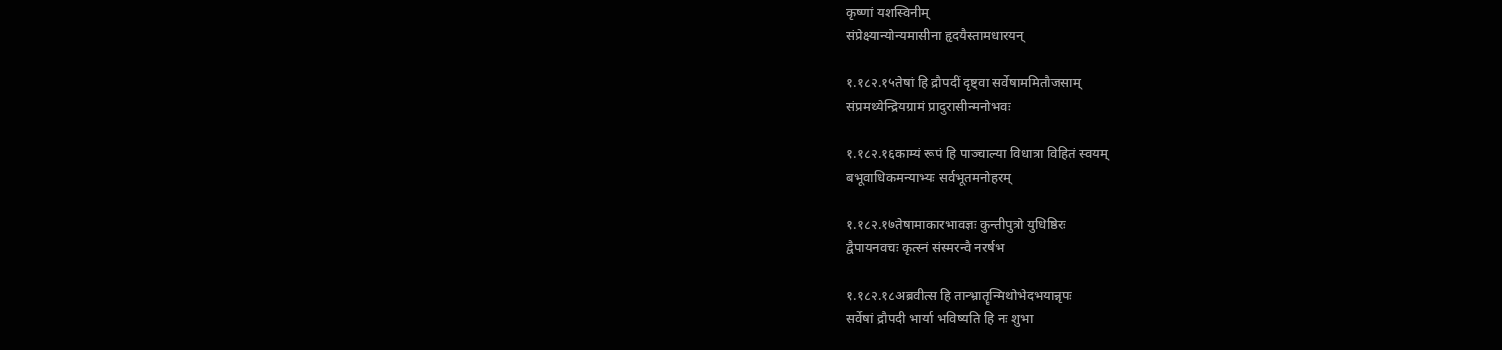कृष्णां यशस्विनीम्
संप्रेक्ष्यान्योन्यमासीना हृदयैस्तामधारयन्

१.१८२.१५तेषां हि द्रौपदीं दृष्ट्वा सर्वेषाममितौजसाम्
संप्रमथ्येन्द्रियग्रामं प्रादुरासीन्मनोभवः

१.१८२.१६काम्यं रूपं हि पाञ्चाल्या विधात्रा विहितं स्वयम्
बभूवाधिकमन्याभ्यः सर्वभूतमनोहरम्

१.१८२.१७तेषामाकारभावज्ञः कुन्तीपुत्रो युधिष्ठिरः
द्वैपायनवचः कृत्स्नं संस्मरन्वै नरर्षभ

१.१८२.१८अब्रवीत्स हि तान्भ्रातॄन्मिथोभेदभयान्नृपः
सर्वेषां द्रौपदी भार्या भविष्यति हि नः शुभा